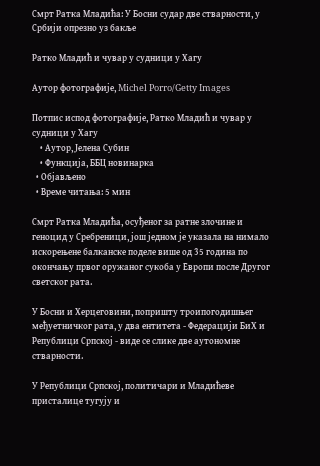Смрт Ратка Младића: У Босни судар две стварности, у Србији опрезно уз бакље

Ратко Младић и чувар у судници у Хагу

Аутор фотографије, Michel Porro/Getty Images

Потпис испод фотографије, Ратко Младић и чувар у судници у Хагу
    • Аутор, Јелена Субин
    • Функција, ББЦ новинарка
  • Објављено
  • Време читања: 5 мин

Смрт Ратка Младића, осуђеног за ратне злочине и геноцид у Сребреници, још једном је указала на нимало искорењене балканске поделе више од 35 година по окончању првог оружаног сукоба у Европи после Другог светског рата.

У Босни и Херцеговини, попришту троипогодишњег међуетничког рата, у два ентитета - Федерацији БиХ и Републици Српској - виде се слике две аутономне стварности.

У Републици Српској, политичари и Младићеве присталице тугују и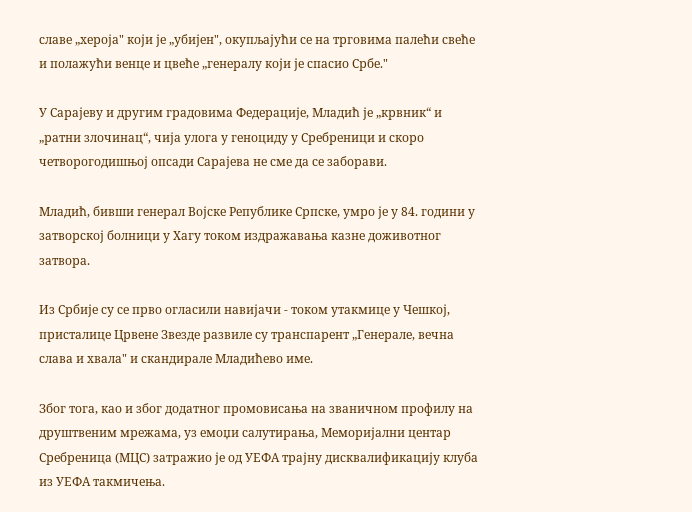славе „хероја" који је „убијен", окупљајући се на трговима палећи свеће и полажући венце и цвеће „генералу који је спасио Србе."

У Сарајеву и другим градовима Федерације, Младић је „крвник“ и „ратни злочинац“, чија улога у геноциду у Сребреници и скоро четворогодишњој опсади Сарајева не сме да се заборави.

Младић, бивши генерал Војске Републике Српске, умро је у 84. години у затворској болници у Хагу током издражавања казне доживотног затвора.

Из Србије су се прво огласили навијачи - током утакмице у Чешкој, присталице Црвене Звезде развиле су транспарент „Генерале, вечна слава и хвала" и скандирале Младићево име.

Због тога, као и због додатног промовисања на званичном профилу на друштвеним мрежама, уз емоџи салутирања, Меморијални центар Сребреница (МЦС) затражио је од УЕФА трајну дисквалификацију клуба из УЕФА такмичења.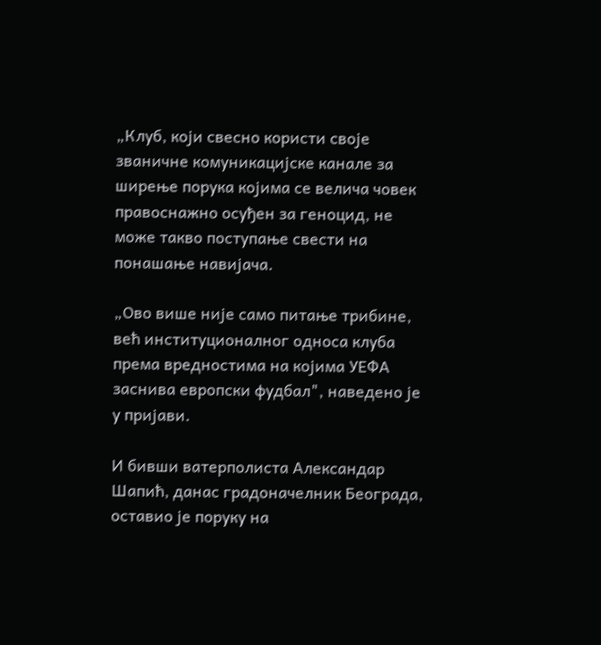„Клуб, који свесно користи своје званичне комуникацијске канале за ширење порука којима се велича човек правоснажно осуђен за геноцид, не може такво поступање свести на понашање навијача.

„Ово више није само питање трибине, већ институционалног односа клуба према вредностима на којима УЕФА заснива европски фудбал", наведено је у пријави.

И бивши ватерполиста Александар Шапић, данас градоначелник Београда, оставио је поруку на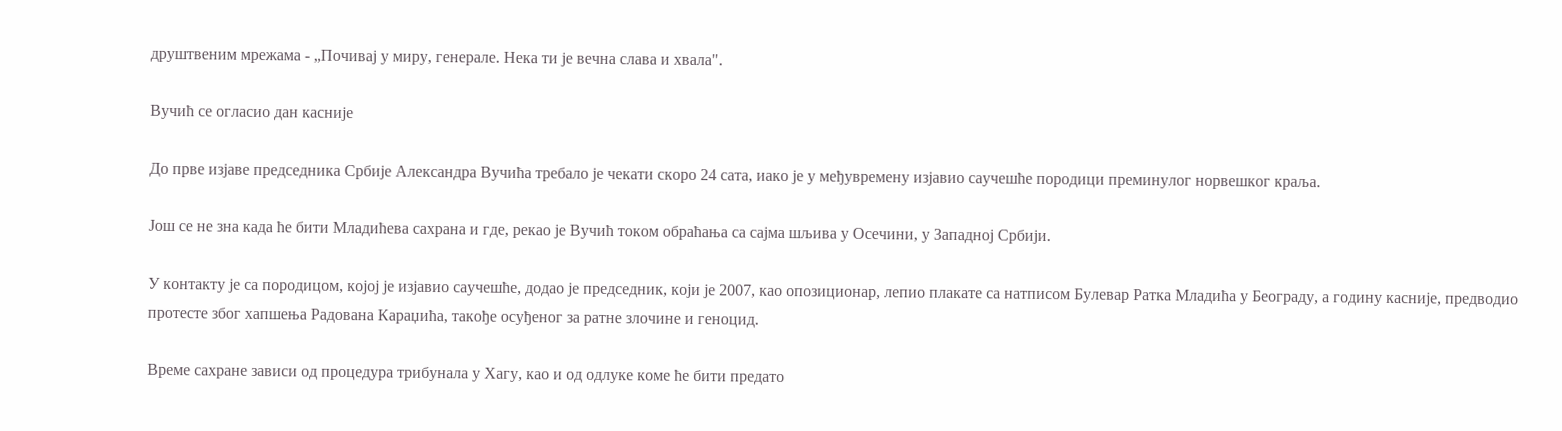друштвеним мрежама - „Почивај у миру, генерале. Нека ти је вечна слава и хвала".

Вучић се огласио дан касније

До прве изјаве председника Србије Александра Вучића требало је чекати скоро 24 сата, иако је у међувремену изјавио саучешће породици преминулог норвешког краља.

Још се не зна када ће бити Младићева сахрана и где, рекао је Вучић током обраћања са сајма шљива у Осечини, у Западној Србији.

У контакту је са породицом, којој је изјавио саучешће, додао је председник, који је 2007, као опозиционар, лепио плакате са натписом Булевар Ратка Младића у Београду, а годину касније, предводио протесте због хапшења Радована Караџића, такође осуђеног за ратне злочине и геноцид.

Време сахране зависи од процедура трибунала у Хагу, као и од одлуке коме ће бити предато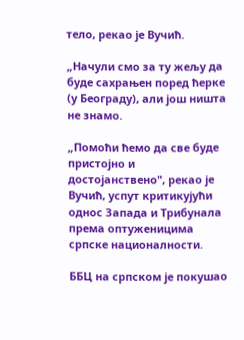тело, рекао је Вучић.

„Начули смо за ту жељу да буде сахрањен поред ћерке (у Београду), али још ништа не знамо.

„Помоћи ћемо да све буде пристојно и достојанствено", рекао је Вучић, успут критикујући однос Запада и Трибунала према оптуженицима српске националности.

ББЦ на српском је покушао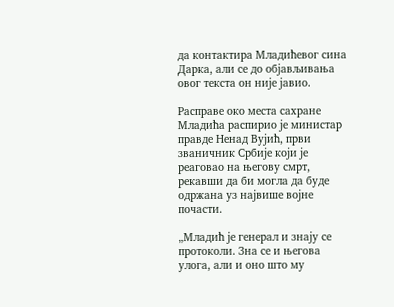да контактира Младићевог сина Дарка, али се до објављивања овог текста он није јавио.

Расправе око места сахране Младића распирио је министар правде Ненад Вујић, први званичник Србије који је реаговао на његову смрт, рекавши да би могла да буде одржана уз највише војне почасти.

„Младић је генерал и знају се протоколи. Зна се и његова улога, али и оно што му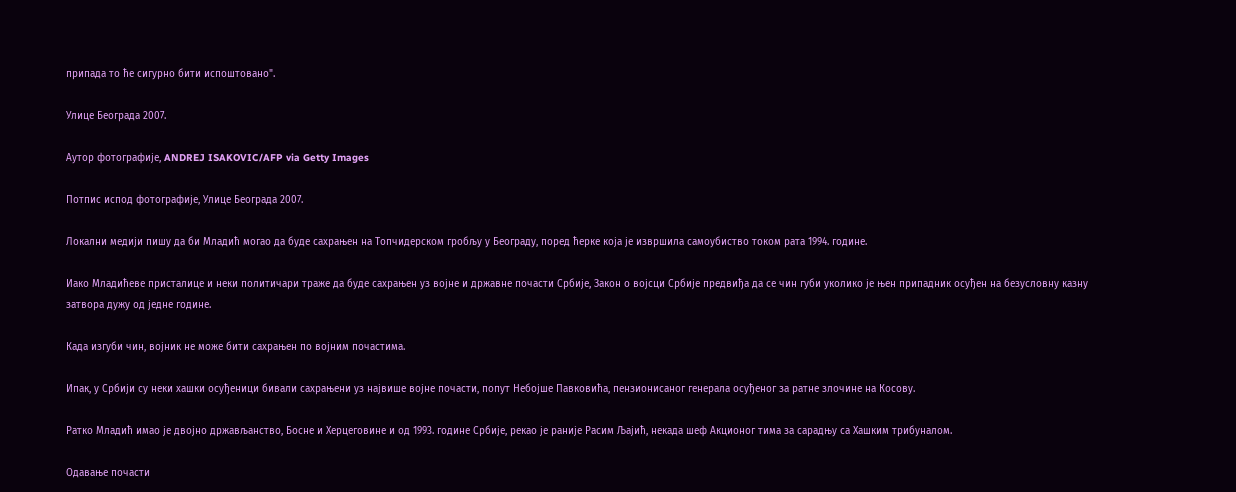припада то ће сигурно бити испоштовано".

Улице Београда 2007.

Аутор фотографије, ANDREJ ISAKOVIC/AFP via Getty Images

Потпис испод фотографије, Улице Београда 2007.

Локални медији пишу да би Младић могао да буде сахрањен на Топчидерском гробљу у Београду, поред ћерке која је извршила самоубиство током рата 1994. године.

Иако Младићеве присталице и неки политичари траже да буде сахрањен уз војне и државне почасти Србије, Закон о војсци Србије предвиђа да се чин губи уколико је њен припадник осуђен на безусловну казну затвора дужу од једне године.

Када изгуби чин, војник не може бити сахрањен по војним почастима.

Ипак, у Србији су неки хашки осуђеници бивали сахрањени уз највише војне почасти, попут Небојше Павковића, пензионисаног генерала осуђеног за ратне злочине на Косову.

Ратко Младић имао је двојно држављанство, Босне и Херцеговине и од 1993. године Србије, рекао је раније Расим Љајић, некада шеф Акционог тима за сарадњу са Хашким трибуналом.

Одавање почасти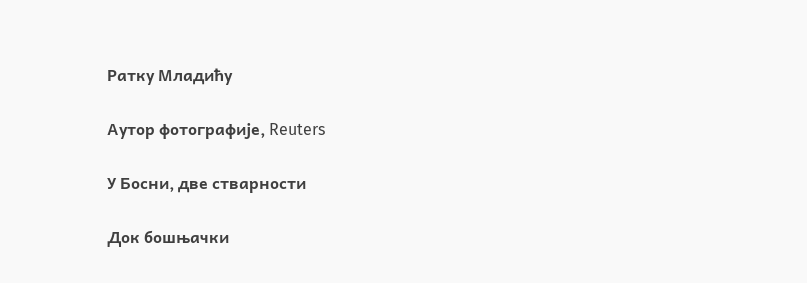Ратку Младићу

Аутор фотографије, Reuters

У Босни, две стварности

Док бошњачки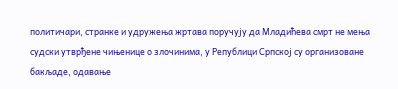политичари, странке и удружења жртава поручују да Младићева смрт не мења судски утврђене чињенице о злочинима, у Републици Српској су организоване бакљаде, одавање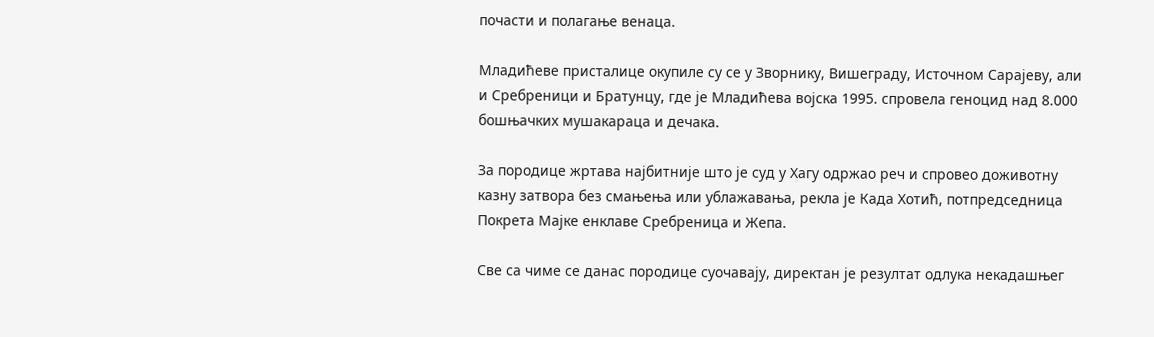почасти и полагање венаца.

Младићеве присталице окупиле су се у Зворнику, Вишеграду, Источном Сарајеву, али и Сребреници и Братунцу, где је Младићева војска 1995. спровела геноцид над 8.000 бошњачких мушакараца и дечака.

За породице жртава најбитније што је суд у Хагу одржао реч и спровео доживотну казну затвора без смањења или ублажавања, рекла је Када Хотић, потпредседница Покрета Мајке енклаве Сребреница и Жепа.

Све са чиме се данас породице суочавају, директан је резултат одлука некадашњег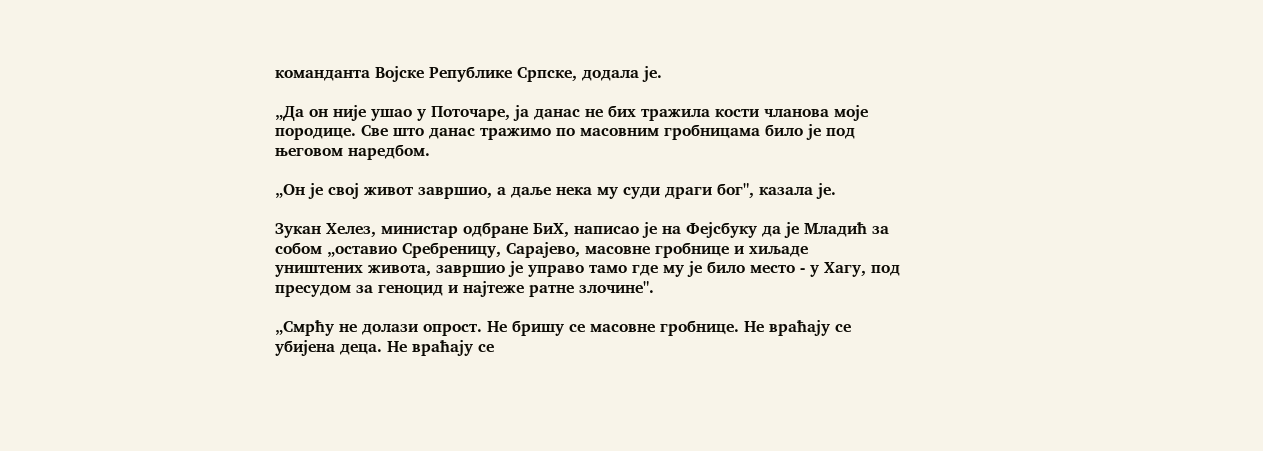команданта Војске Републике Српске, додала је.

„Да он није ушао у Поточаре, ја данас не бих тражила кости чланова моје породице. Све што данас тражимо по масовним гробницама било је под његовом наредбом.

„Он је свој живот завршио, а даље нека му суди драги бог", казала је.

Зукан Хелез, министар одбране БиХ, написао је на Фејсбуку да је Младић за собом „оставио Сребреницу, Сарајево, масовне гробнице и хиљаде уништених живота, завршио је управо тамо где му је било место - у Хагу, под пресудом за геноцид и најтеже ратне злочине".

„Смрћу не долази опрост. Не бришу се масовне гробнице. Не враћају се убијена деца. Не враћају се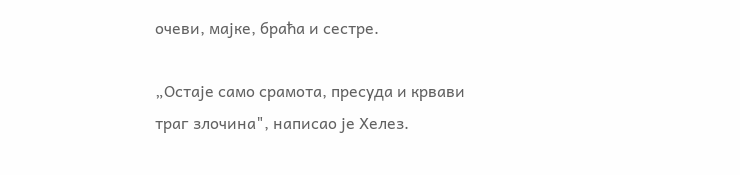очеви, мајке, браћа и сестре.

„Остаје само срамота, пресуда и крвави траг злочина", написао је Хелез.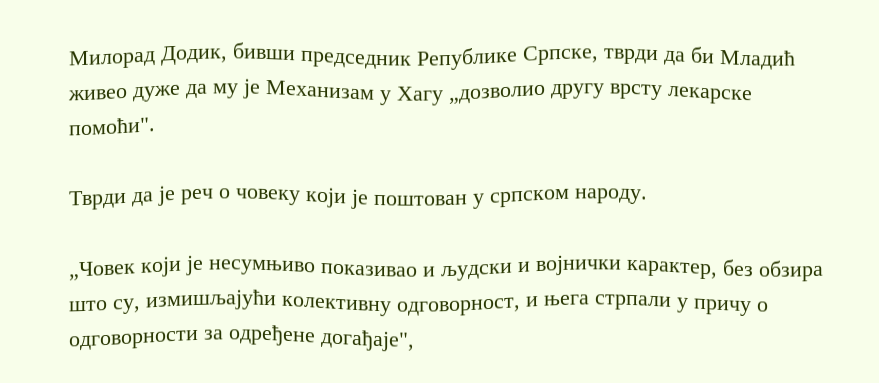Милорад Додик, бивши председник Републике Српске, тврди да би Младић живео дуже да му је Механизам у Хагу „дозволио другу врсту лекарске помоћи".

Тврди да је реч о човеку који је поштован у српском народу.

„Човек који је несумњиво показивао и људски и војнички карактер, без обзира што су, измишљајући колективну одговорност, и њега стрпали у причу о одговорности за одређене догађаје",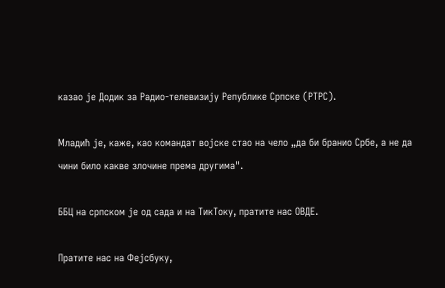казао је Додик за Радио-телевизију Републике Српске (РТРС).

Младић је, каже, као командат војске стао на чело „да би бранио Србе, а не да чини било какве злочине према другима".

ББЦ на српском је од сада и на ТикТоку, пратите нас ОВДЕ.

Пратите нас на Фејсбуку,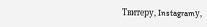Твитеру, Instagramу,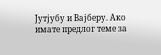Јутјубу и Вајберу. Ако имате предлог теме за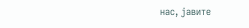нас, јавите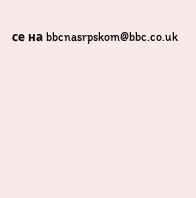се на bbcnasrpskom@bbc.co.uk